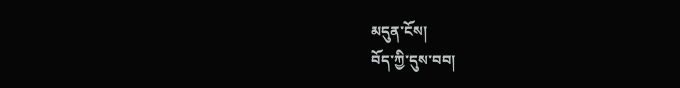མདུན་ངོས།
བོད་ཀྱི་དུས་བབ།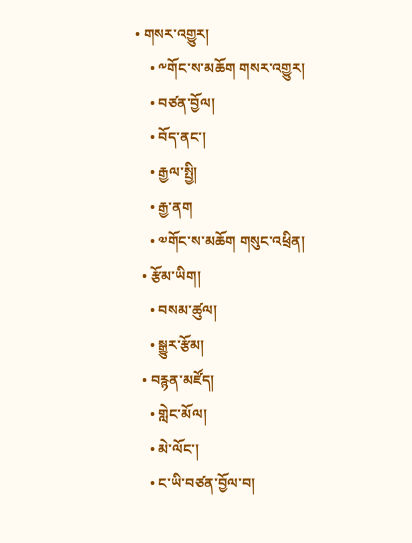• གསར་འགྱུར།
    • ༸གོང་ས་མཆོག གསར་འགྱུར།
    • བཙན་བྱོལ།
    • བོད་ནང་།
    • རྒྱལ་སྤྱི།
    • རྒྱ་ནག
    • ༧གོང་ས་མཆོག གསུང་འཕྲིན།
  • རྩོམ་ཡིག།
    • བསམ་ཚུལ།
    • སྒྱུར་རྩོམ།
  • བརྙན་མཛོད།
    • གླེང་མོལ།
    • མེ་ལོང་།
    • ང་ཡི་བཙན་བྱོལ་བ།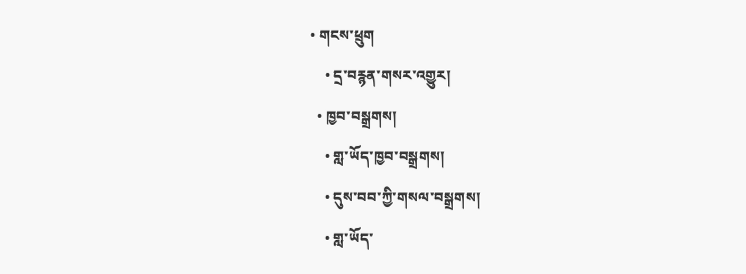• གངས་ཕྲུག
    • དྲ་བརྙན་གསར་འགྱུར།
  • ཁྱབ་བསྒྲགས།
    • གླ་ཡོད་ཁྱབ་བསྒྲགས།
    • དུས་བབ་ཀྱི་གསལ་བསྒྲགས།
    • གླ་ཡོད་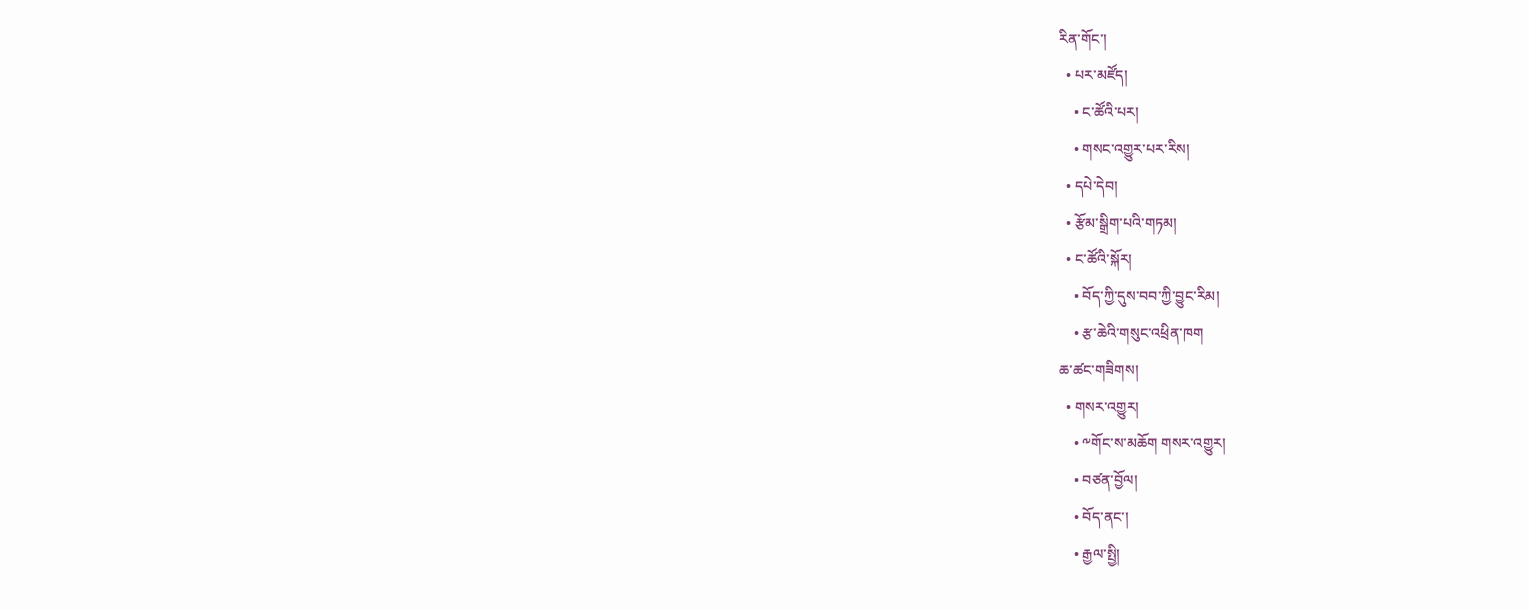རིན་གོང་།
  • པར་མཛོད།
    • ང་ཚོའི་པར།
    • གསང་འགྱུར་པར་རིས།
  • དཔེ་དེབ།
  • རྩོམ་སྒྲིག་པའི་གཏམ།
  • ང་ཚོའི་སྐོར།
    • བོད་ཀྱི་དུས་བབ་ཀྱི་བྱུང་རིམ།
    • རྩ་ཆེའི་གསུང་འཕྲིན་ཁག
ཆ་ཚང་གཟིགས།
  • གསར་འགྱུར།
    • ༸གོང་ས་མཆོག གསར་འགྱུར།
    • བཙན་བྱོལ།
    • བོད་ནང་།
    • རྒྱལ་སྤྱི།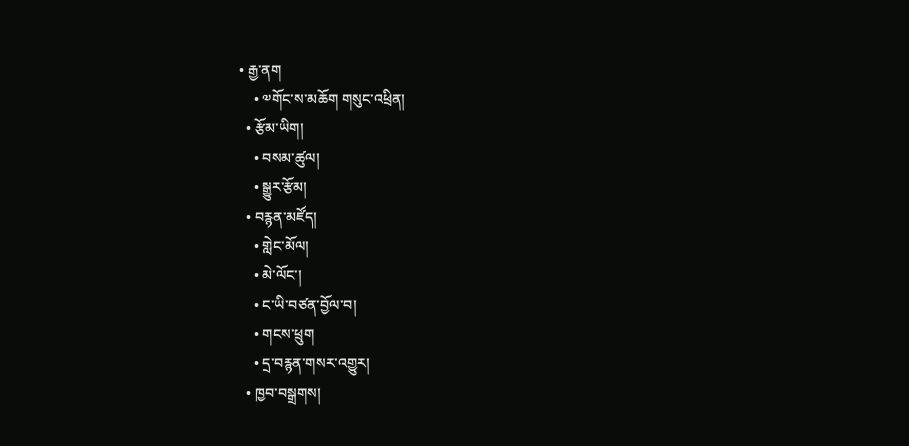• རྒྱ་ནག
    • ༧གོང་ས་མཆོག གསུང་འཕྲིན།
  • རྩོམ་ཡིག།
    • བསམ་ཚུལ།
    • སྒྱུར་རྩོམ།
  • བརྙན་མཛོད།
    • གླེང་མོལ།
    • མེ་ལོང་།
    • ང་ཡི་བཙན་བྱོལ་བ།
    • གངས་ཕྲུག
    • དྲ་བརྙན་གསར་འགྱུར།
  • ཁྱབ་བསྒྲགས།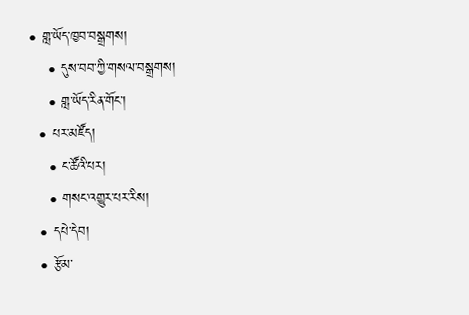• གླ་ཡོད་ཁྱབ་བསྒྲགས།
    • དུས་བབ་ཀྱི་གསལ་བསྒྲགས།
    • གླ་ཡོད་རིན་གོང་།
  • པར་མཛོད།
    • ང་ཚོའི་པར།
    • གསང་འགྱུར་པར་རིས།
  • དཔེ་དེབ།
  • རྩོམ་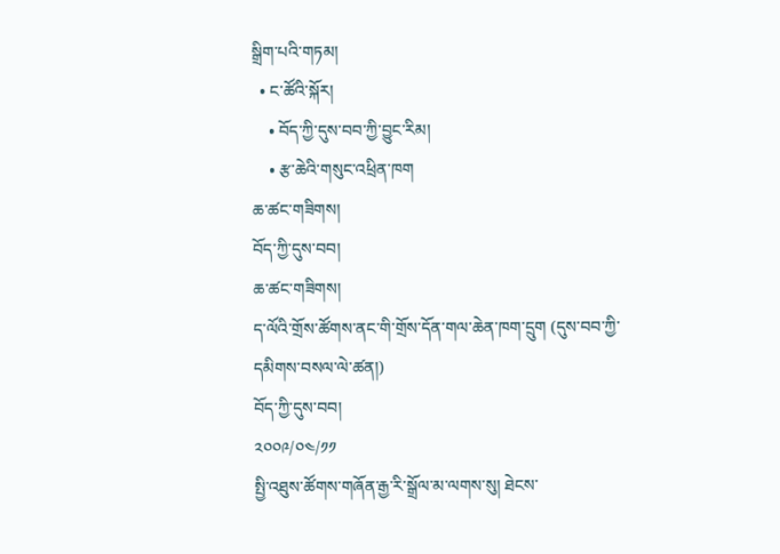སྒྲིག་པའི་གཏམ།
  • ང་ཚོའི་སྐོར།
    • བོད་ཀྱི་དུས་བབ་ཀྱི་བྱུང་རིམ།
    • རྩ་ཆེའི་གསུང་འཕྲིན་ཁག
ཆ་ཚང་གཟིགས།
བོད་ཀྱི་དུས་བབ།
ཆ་ཚང་གཟིགས།
ད་ལོའི་གྲོས་ཚོགས་ནང་གི་གྲོས་དོན་གལ་ཆེན་ཁག་དྲུག (དུས་བབ་ཀྱི་དམིགས་བསལ་ལེ་ཚན།)
བོད་ཀྱི་དུས་བབ།
༢༠༠༩/༠༤/༡༡
སྤྱི་འཐུས་ཚོགས་གཞོན་རྒྱ་རི་སྒྲོལ་མ་ལགས་སུ། ཐེངས་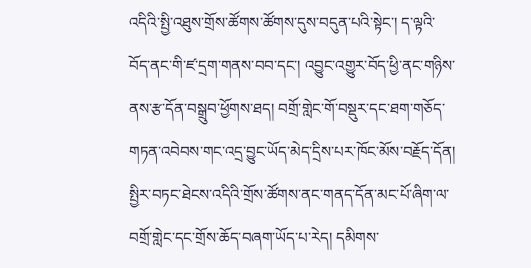འདིའི་སྤྱི་འཐུས་གྲོས་ཚོགས་ཚོགས་དུས་བདུན་པའི་སྟེང་། ད་ལྟའི་བོད་ནང་གི་ཛ་དྲག་གནས་བབ་དང་། འབྱུང་འགྱུར་བོད་ཕྱི་ནང་གཉིས་ནས་རྩ་དོན་བསྒྲུབ་ཕྱོགས་ཐད། བགྲོ་གླེང་གོ་བསྡུར་དང་ཐག་གཅོད་གཏན་འབེབས་གང་འདྲ་བྱུང་ཡོད་མེད་དྲིས་པར་ཁོང་མོས་བརྗོད་དོན། སྤྱིར་བཏང་ཐེངས་འདིའི་གྲོས་ཚོགས་ནང་གནད་དོན་མང་པོ་ཞིག་ལ་བགྲོ་གླེང་དང་གྲོས་ཆོད་བཞག་ཡོད་པ་རེད། དམིགས་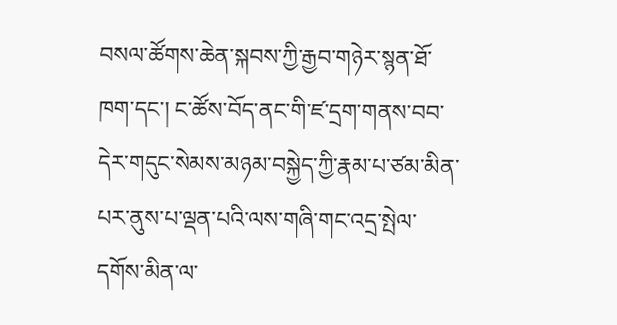བསལ་ཚོགས་ཆེན་སྐབས་ཀྱི་རྒྱབ་གཉེར་སྙན་ཐོ་ཁག་དང་། ང་ཚོས་བོད་ནང་གི་ཛ་དྲག་གནས་བབ་དེར་གདུང་སེམས་མཉམ་བསྐྱེད་ཀྱི་རྣམ་པ་ཙམ་མིན་པར་ནུས་པ་ལྡན་པའི་ལས་གཞི་གང་འདྲ་སྤེལ་དགོས་མིན་ལ་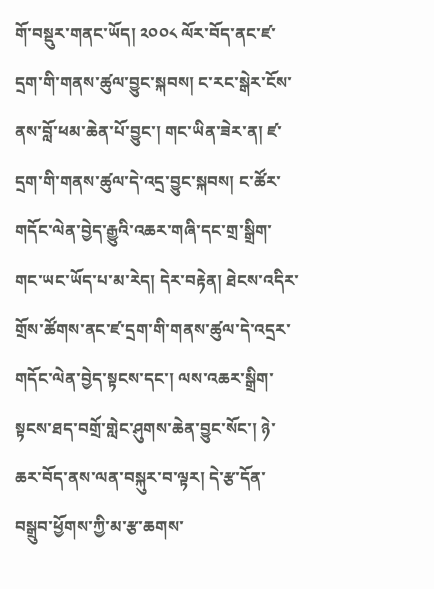གོ་བསྡུར་གནང་ཡོད། ༢༠༠༨ ལོར་བོད་ནང་ཛ་དྲག་གི་གནས་ཚུལ་བྱུང་སྐབས། ང་རང་སྒེར་ངོས་ནས་བློ་ཕམ་ཆེན་པོ་བྱུང་། གང་ཡིན་ཟེར་ན། ཛ་དྲག་གི་གནས་ཚུལ་དེ་འདྲ་བྱུང་སྐབས། ང་ཚོར་གདོང་ལེན་བྱེད་རྒྱུའི་འཆར་གཞི་དང་གྲ་སྒྲིག་གང་ཡང་ཡོད་པ་མ་རེད། དེར་བརྟེན། ཐེངས་འདིར་གྲོས་ཚོགས་ནང་ཛ་དྲག་གི་གནས་ཚུལ་དེ་འདྲར་གདོང་ལེན་བྱེད་སྟངས་དང་། ལས་འཆར་སྒྲིག་སྟངས་ཐད་བགྲོ་གླེང་ཤུགས་ཆེན་བྱུང་སོང་། ཉེ་ཆར་བོད་ནས་ལན་བསྐུར་བ་ལྟར། དེ་རྩ་དོན་བསྒྲུབ་ཕྱོགས་ཀྱི་མ་རྩ་ཆགས་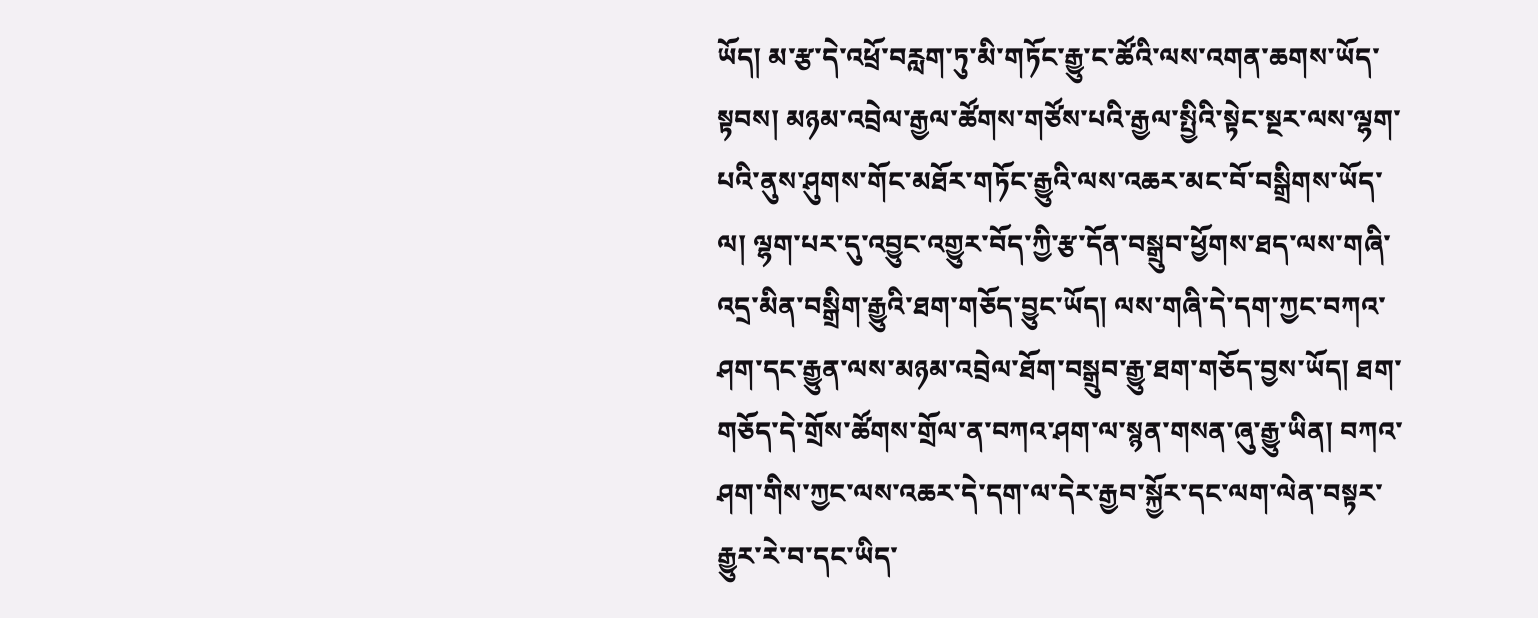ཡོད། མ་རྩ་དེ་འཕྲོ་བརླག་ཏུ་མི་གཏོང་རྒྱུ་ང་ཚོའི་ལས་འགན་ཆགས་ཡོད་སྟབས། མཉམ་འབྲེལ་རྒྱལ་ཚོགས་གཙོས་པའི་རྒྱལ་སྤྱིའི་སྟེང་སྔར་ལས་ལྷག་པའི་ནུས་ཤུགས་གོང་མཐོར་གཏོང་རྒྱུའི་ལས་འཆར་མང་བོ་བསྒྲིགས་ཡོད་ལ། ལྷག་པར་དུ་འབྱུང་འགྱུར་བོད་ཀྱི་རྩ་དོན་བསྒྲུབ་ཕྱོགས་ཐད་ལས་གཞི་འདྲ་མིན་བསྒྲིག་རྒྱུའི་ཐག་གཅོད་བྱུང་ཡོད། ལས་གཞི་དེ་དག་ཀྱང་བཀའ་ཤག་དང་རྒྱུན་ལས་མཉམ་འབྲེལ་ཐོག་བསྒྲུབ་རྒྱུ་ཐག་གཅོད་བྱས་ཡོད། ཐག་གཅོད་དེ་གྲོས་ཚོགས་གྲོལ་ན་བཀའ་ཤག་ལ་སྙན་གསན་ཞུ་རྒྱུ་ཡིན། བཀའ་ཤག་གིས་ཀྱང་ལས་འཆར་དེ་དག་ལ་དེར་རྒྱབ་སྐྱོར་དང་ལག་ལེན་བསྟར་རྒྱུར་རེ་བ་དང་ཡིད་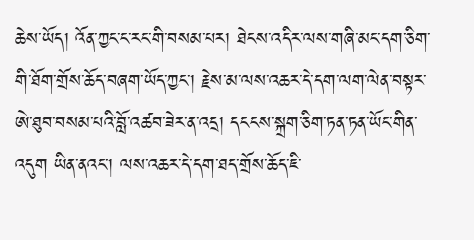ཆེས་ཡོད། འོན་ཀྱང་ང་རང་གི་བསམ་པར། ཐེངས་འདིར་ལས་གཞི་མང་དག་ཅིག་གི་ཐོག་གྲོས་ཆོད་བཞག་ཡོད་ཀྱང་། རྗེས་མ་ལས་འཆར་དེ་དག་ལག་ལེན་བསྟར་ཨེ་ཐུབ་བསམ་པའི་བློ་འཚབ་ཟེར་ན་འདྲ། དངངས་སྐྲག་ཅིག་ཏན་ཏན་ཡོང་གིན་འདུག ཡིན་ནའང་། ལས་འཆར་དེ་དག་ཐད་གྲོས་ཆོད་ཇི་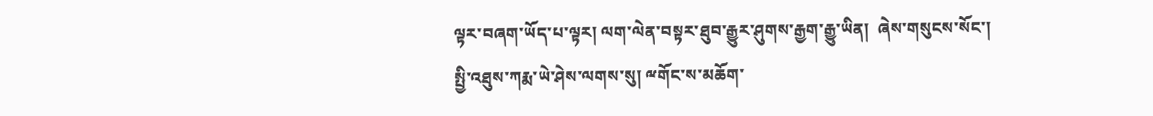ལྟར་བཞག་ཡོད་པ་ལྟར། ལག་ལེན་བསྟར་ཐུབ་རྒྱུར་ཤུགས་རྒྱག་རྒྱུ་ཡིན།  ཞེས་གསུངས་སོང་།
སྤྱི་འཐུས་ཀརྨ་ཡེ་ཤེས་ལགས་སུ། ྋགོང་ས་མཆོག་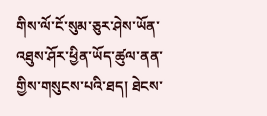གིས་ལོ་ངོ་སུམ་ཅུར་ཤེས་ཡོན་འཐུས་ཤོར་ཕྱིན་ཡོད་ཚུལ་ནན་གྱིས་གསུངས་པའི་ཐད། ཐེངས་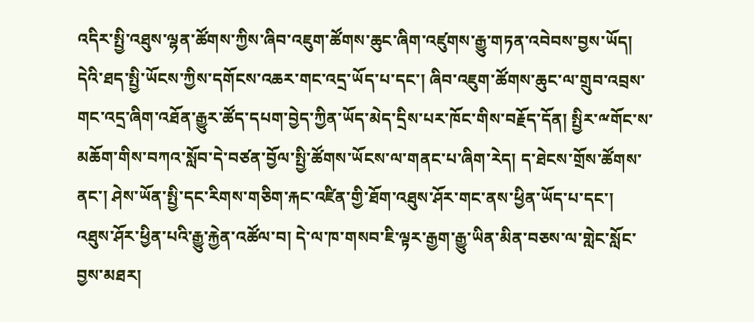འདིར་སྤྱི་འཐུས་ལྷན་ཚོགས་ཀྱིས་ཞིབ་འཇུག་ཚོགས་ཆུང་ཞིག་འཛུགས་རྒྱུ་གཏན་འབེབས་བྱས་ཡོད། དེའི་ཐད་སྤྱི་ཡོངས་ཀྱིས་དགོངས་འཆར་གང་འདྲ་ཡོད་པ་དང་། ཞིབ་འཇུག་ཚོགས་ཆུང་ལ་གྲུབ་འབྲས་གང་འདྲ་ཞིག་འཐོན་རྒྱུར་ཚོད་དཔག་བྱེད་ཀྱིན་ཡོད་མེད་དྲིས་པར་ཁོང་གིས་བརྗོད་དོན། སྤྱིར་ྋགོང་ས་མཆོག་གིས་བཀའ་སློབ་དེ་བཙན་བྱོལ་སྤྱི་ཚོགས་ཡོངས་ལ་གནང་པ་ཞིག་རེད། ད་ཐེངས་གྲོས་ཚོགས་ནང་། ཤེས་ཡོན་སྤྱི་དང་རིགས་གཅིག་རྐང་འཛིན་གྱི་ཐོག་འཐུས་ཤོར་གང་ནས་ཕྱིན་ཡོད་པ་དང་། འཐུས་ཤོར་ཕྱིན་པའི་རྒྱུ་རྐྱེན་འཚོལ་བ། དེ་ལ་ཁ་གསབ་ཇི་ལྟར་རྒྱག་རྒྱུ་ཡིན་མིན་བཅས་ལ་གླེང་སློང་བྱས་མཐར།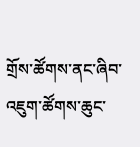གྲོས་ཚོགས་ནང་ཞིབ་འཇུག་ཚོགས་ཆུང་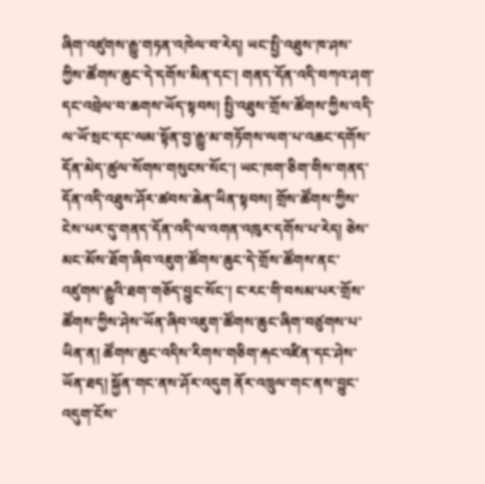ཞིག་འཛུགས་རྒྱུ་གཏན་འཁེལ་བ་རེད། ཡང་སྤྱི་འཐུས་ཁ་ཤས་ཀྱིས་ཚོགས་ཆུང་དེ་དགོས་མིན་དང་། གནད་དོན་འདི་བཀའ་ཤག་དང་འབྲེལ་བ་ཆགས་ཡོད་སྟབས། སྤྱི་འཐུས་གྲོས་ཚོགས་ཀྱིས་འདི་ལ་ཡོ་སྲང་དང་ལམ་སྟོན་བྱ་རྒྱུ་མ་གཏོགས་ལག་པ་འཆང་དགོས་དོན་མེད་ཚུལ་སོགས་གསུངས་སོང་། ཡང་ཁག་ཅིག་གིས་གནད་དོན་འདི་འཐུས་ཤོར་ཚབས་ཆེན་ཡིན་སྟབས། གྲོས་ཚོགས་ཀྱིས་ངེས་པར་དུ་གནད་དོན་འདི་ལ་འགན་འཁུར་དགོས་པ་རེད། ཅེས་མང་མོས་ཐོག་ཞིབ་འཇུག་ཚོགས་ཆུང་དེ་གྲོས་ཚོགས་ནང་འཛུགས་རྒྱུའི་ཐག་གཅོད་བྱུང་སོང་། ང་རང་གི་བསམ་པར་གྲོས་ཚོགས་ཀྱིས་ཤེས་ཡོན་ཞིབ་འཇུག་ཚོགས་ཆུང་ཞིག་བཙུགས་པ་ཡིན་ན། ཚོགས་ཆུང་འདིས་རིགས་གཅིག་རྐང་འཛིན་དང་ཤེས་ཡོན་ཐད། སྐྱོན་གང་ནས་ཤོར་འདུག ནོར་འཁྲུལ་གང་ནས་བྱུང་འདུག་ངོས་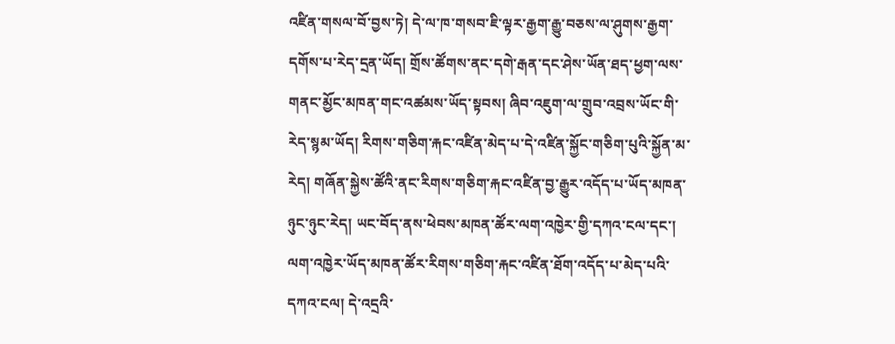འཛིན་གསལ་བོ་བྱས་ཏེ། དེ་ལ་ཁ་གསབ་ཇི་ལྟར་རྒྱག་རྒྱུ་བཅས་ལ་ཤུགས་རྒྱག་དགོས་པ་རེད་དྲན་ཡོད། གྲོས་ཚོགས་ནང་དགེ་རྒན་དང་ཤེས་ཡོན་ཐད་ཕྱག་ལས་གནང་མྱོང་མཁན་གང་འཚམས་ཡོད་སྟབས། ཞིབ་འཇུག་ལ་གྲུབ་འབྲས་ཡོང་གི་རེད་སྙམ་ཡོད། རིགས་གཅིག་རྐང་འཛིན་མེད་པ་དེ་འཛིན་སྐྱོང་གཅིག་པུའི་སྐྱོན་མ་རེད། གཞོན་སྐྱེས་ཚོའི་ནང་རིགས་གཅིག་རྐང་འཛིན་བྱ་རྒྱུར་འདོད་པ་ཡོད་མཁན་ཉུང་ཉུང་རེད། ཡང་བོད་ནས་ཕེབས་མཁན་ཚོར་ལག་འཁྱེར་གྱི་དཀའ་ངལ་དང་། ལག་འཁྱེར་ཡོད་མཁན་ཚོར་རིགས་གཅིག་རྐང་འཛིན་ཐོག་འདོད་པ་མེད་པའི་དཀའ་ངལ། དེ་འདྲའི་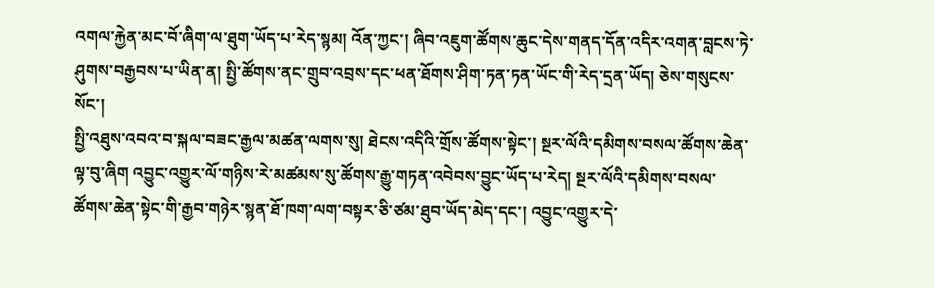འགལ་རྐྱེན་མང་བོ་ཞིག་ལ་ཐུག་ཡོད་པ་རེད་སྙམ། འོན་ཀྱང་། ཞིབ་འཇུག་ཚོགས་ཆུང་དེས་གནད་དོན་འདིར་འགན་བླངས་ཏེ་ཤུགས་བརྒྱབས་པ་ཡིན་ན། སྤྱི་ཚོགས་ནང་གྲུབ་འབྲས་དང་ཕན་ཐོགས་ཤིག་ཏན་ཏན་ཡོང་གི་རེད་དྲན་ཡོད། ཅེས་གསུངས་སོང་།
སྤྱི་འཐུས་འབའ་བ་སྐལ་བཟང་རྒྱལ་མཚན་ལགས་སུ། ཐེངས་འདིའི་གྲོས་ཚོགས་སྟེང་། སྔར་ལོའི་དམིགས་བསལ་ཚོགས་ཆེན་ལྟ་བུ་ཞིག འབྱུང་འགྱུར་ལོ་གཉིས་རེ་མཚམས་སུ་ཚོགས་རྒྱུ་གཏན་འབེབས་བྱུང་ཡོད་པ་རེད། སྔར་ལོའི་དམིགས་བསལ་ཚོགས་ཆེན་སྟེང་གི་རྒྱབ་གཉེར་སྙན་ཐོ་ཁག་ལག་བསྟར་ཅི་ཙམ་ཐུབ་ཡོད་མེད་དང་། འབྱུང་འགྱུར་དེ་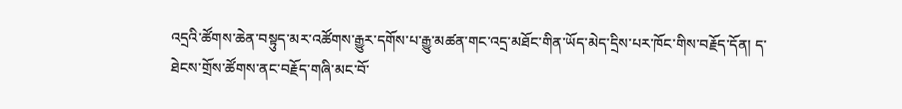འདྲའི་ཚོགས་ཆེན་བསྟུད་མར་འཚོགས་རྒྱུར་དགོས་པ་རྒྱུ་མཚན་གང་འདྲ་མཐོང་གིན་ཡོད་མེད་དྲིས་པར་ཁོང་གིས་བརྗོད་དོན། ད་ཐེངས་གྲོས་ཚོགས་ནང་བརྗོད་གཞི་མང་བོ་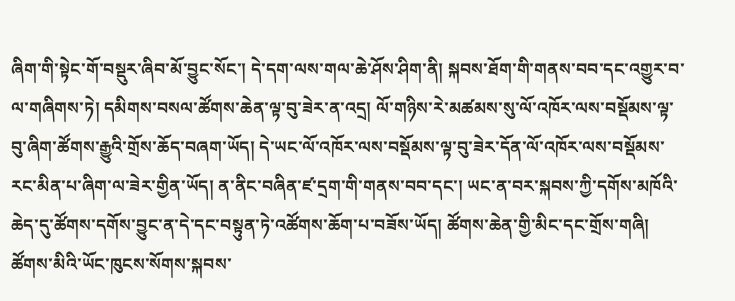ཞིག་གི་སྟེང་གོ་བསྡུར་ཞིབ་མོ་བྱུང་སོང་། དེ་དག་ལས་གལ་ཆེ་ཤོས་ཤིག་ནི། སྐབས་ཐོག་གི་གནས་བབ་དང་འགྱུར་བ་ལ་གཞིགས་ཏེ། དམིགས་བསལ་ཚོགས་ཆེན་ལྟ་བུ་ཟེར་ན་འདྲ། ལོ་གཉིས་རེ་མཚམས་སུ་ལོ་འཁོར་ལས་བསྡོམས་ལྟ་བུ་ཞིག་ཚོགས་རྒྱུའི་གྲོས་ཆོད་བཞག་ཡོད། དེ་ཡང་ལོ་འཁོར་ལས་བསྡོམས་ལྟ་བུ་ཟེར་དོན་ལོ་འཁོར་ལས་བསྡོམས་རང་མིན་པ་ཞིག་ལ་ཟེར་གྱིན་ཡོད། ན་ནིང་བཞིན་ཛ་དྲག་གི་གནས་བབ་དང་། ཡང་ན་བར་སྐབས་ཀྱི་དགོས་མཁོའི་ཆེད་དུ་ཚོགས་དགོས་བྱུང་ན་དེ་དང་བསྟུན་ཏེ་འཚོགས་ཆོག་པ་བཟོས་ཡོད། ཚོགས་ཆེན་གྱི་མིང་དང་གྲོས་གཞི། ཚོགས་མིའི་ཡོང་ཁུངས་སོགས་སྐབས་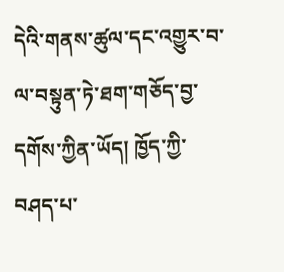དེའི་གནས་ཚུལ་དང་འགྱུར་བ་ལ་བསྟུན་ཏེ་ཐག་གཅོད་བྱ་དགོས་ཀྱིན་ཡོད། ཁྱོད་ཀྱི་བཤད་པ་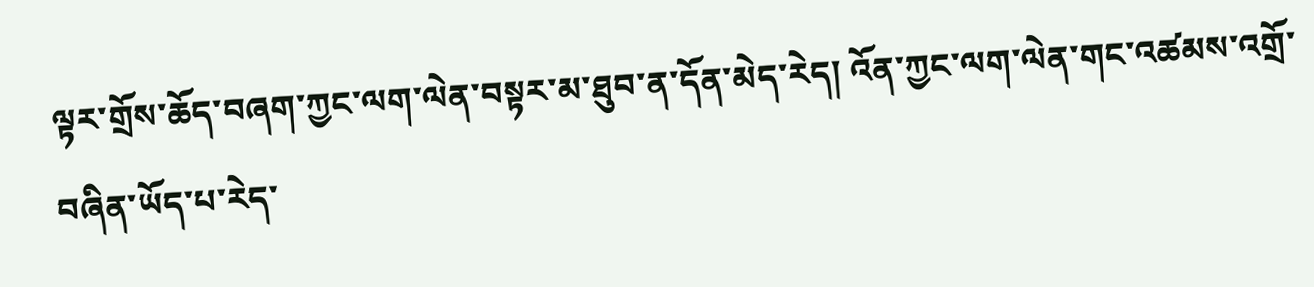ལྟར་གྲོས་ཆོད་བཞག་ཀྱང་ལག་ལེན་བསྟར་མ་ཐུབ་ན་དོན་མེད་རེད། འོན་ཀྱང་ལག་ལེན་གང་འཚམས་འགྲོ་བཞིན་ཡོད་པ་རེད་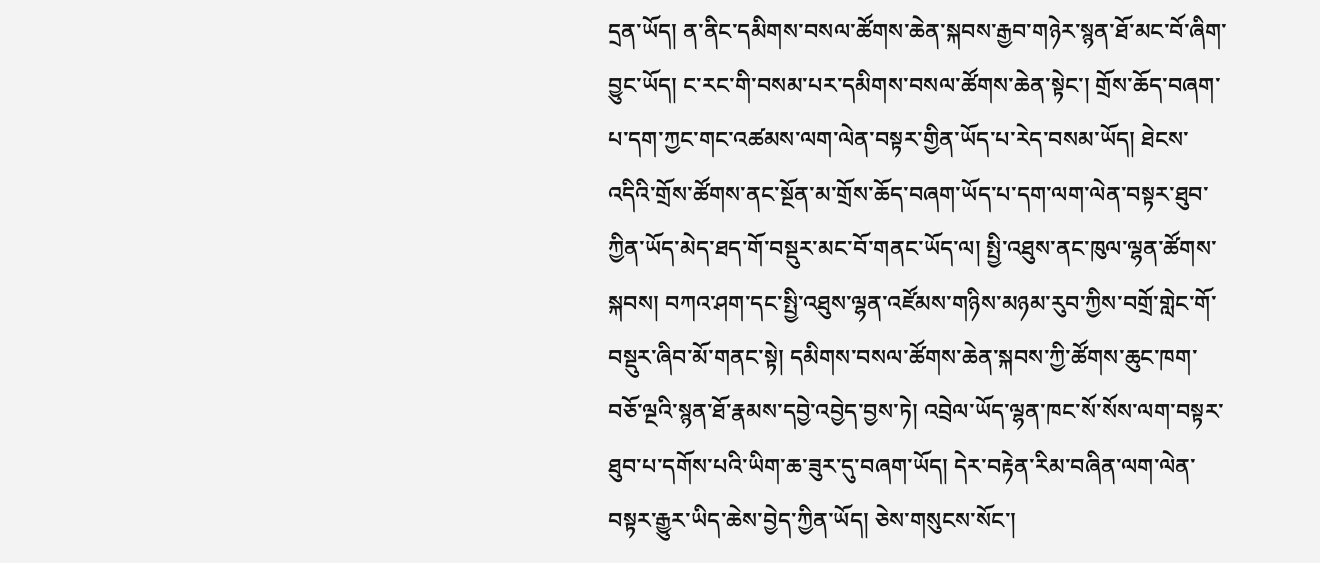དྲན་ཡོད། ན་ནིང་དམིགས་བསལ་ཚོགས་ཆེན་སྐབས་རྒྱབ་གཉེར་སྙན་ཐོ་མང་བོ་ཞིག་བྱུང་ཡོད། ང་རང་གི་བསམ་པར་དམིགས་བསལ་ཚོགས་ཆེན་སྟེང་། གྲོས་ཆོད་བཞག་པ་དག་ཀྱང་གང་འཚམས་ལག་ལེན་བསྟར་གྱིན་ཡོད་པ་རེད་བསམ་ཡོད། ཐེངས་འདིའི་གྲོས་ཚོགས་ནང་སྔོན་མ་གྲོས་ཆོད་བཞག་ཡོད་པ་དག་ལག་ལེན་བསྟར་ཐུབ་ཀྱིན་ཡོད་མེད་ཐད་གོ་བསྡུར་མང་བོ་གནང་ཡོད་ལ། སྤྱི་འཐུས་ནང་ཁུལ་ལྷན་ཚོགས་སྐབས། བཀའ་ཤག་དང་སྤྱི་འཐུས་ལྷན་འཛོམས་གཉིས་མཉམ་རུབ་ཀྱིས་བགྲོ་གླེང་གོ་བསྡུར་ཞིབ་མོ་གནང་སྟེ། དམིགས་བསལ་ཚོགས་ཆེན་སྐབས་ཀྱི་ཚོགས་ཆུང་ཁག་བཅོ་ལྔའི་སྙན་ཐོ་རྣམས་དབྱེ་འབྱེད་བྱས་ཏེ། འབྲེལ་ཡོད་ལྷན་ཁང་སོ་སོས་ལག་བསྟར་ཐུབ་པ་དགོས་པའི་ཡིག་ཆ་ཟུར་དུ་བཞག་ཡོད། དེར་བརྟེན་རིམ་བཞིན་ལག་ལེན་བསྟར་རྒྱུར་ཡིད་ཆེས་བྱེད་ཀྱིན་ཡོད། ཅེས་གསུངས་སོང་།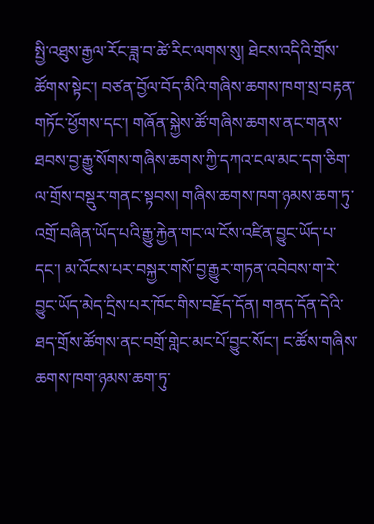སྤྱི་འཐུས་རྒྱལ་རོང་ཟླ་བ་ཚེ་རིང་ལགས་སུ། ཐེངས་འདིའི་གྲོས་ཚོགས་སྟེང་། བཙན་བྱོལ་བོད་མིའི་གཞིས་ཆགས་ཁག་སྲ་བརྟན་གཏོང་ཕྱོགས་དང་། གཞོན་སྐྱེས་ཚོ་གཞིས་ཆགས་ནང་གནས་ཐབས་བྱ་རྒྱུ་སོགས་གཞིས་ཆགས་ཀྱི་དཀའ་ངལ་མང་དག་ཅིག་ལ་གྲོས་བསྡུར་གནང་སྟབས། གཞིས་ཆགས་ཁག་ཉམས་ཆག་ཏུ་འགྲོ་བཞིན་ཡོད་པའི་རྒྱུ་རྐྱེན་གང་ལ་ངོས་འཛིན་བྱུང་ཡོད་པ་དང་། མ་འོངས་པར་བསྐྱར་གསོ་བྱ་རྒྱུར་གཏན་འབེབས་ག་རེ་བྱུང་ཡོད་མེད་དྲིས་པར་ཁོང་གིས་བརྗོད་དོན། གནད་དོན་དེའི་ཐད་གྲོས་ཚོགས་ནང་བགྲོ་གླེང་མང་པོ་བྱུང་སོང་། ང་ཚོས་གཞིས་ཆགས་ཁག་ཉམས་ཆག་ཏུ་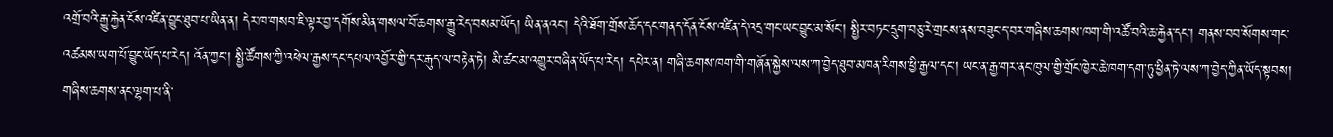འགྲོ་བའི་རྒྱུ་རྐྱེན་ངོས་འཛིན་བྱུང་ཐུབ་པ་ཡིན་ན། དེར་ཁ་གསབ་ཇི་ལྟར་བྱ་དགོས་མིན་གསལ་བོ་ཆགས་རྒྱུ་རེད་བསམ་ཡོད། ཡིན་ནའང་། དེའི་ཐོག་གྲོས་ཆོད་དང་གནད་དོན་ངོས་འཛིན་དེ་འདྲ་གང་ཡང་བྱུང་མ་སོང་། སྤྱིར་བཏང་དྲུག་བཅུ་རེ་གྲངས་ནས་བཟུང་ད་བར་གཞིས་ཆགས་ཁག་གི་འཚོ་བའི་ཆ་རྐྱེན་དང་། གནས་བབ་སོགས་གང་འཚམས་ཡག་པོ་བྱུང་ཡོད་པ་རེད། འོན་ཀྱང་། སྤྱི་ཚོགས་ཀྱི་འཕེལ་རྒྱས་དང་དཔལ་འབྱོར་གྱི་དར་རྒུད་ལ་བརྟེན་ཏེ། མི་ཚང་མ་འགྱུར་བཞིན་ཡོད་པ་རེད། དཔེར་ན། གཞི་ཆགས་ཁག་གི་གཞོན་སྐྱེས་ལས་ཀ་བྱེད་ཐུབ་མཁན་རིགས་ཕྱི་རྒྱལ་དང་། ཡང་ན་རྒྱ་གར་ནང་ཁུལ་གྱི་གྲོང་ཁྱེར་ཆེ་ཁག་དག་ཏུ་ཕྱིན་ཏེ་ལས་ཀ་བྱེད་ཀྱིན་ཡོད་སྟབས། གཞིས་ཆགས་ནང་ལྷག་པ་ནི་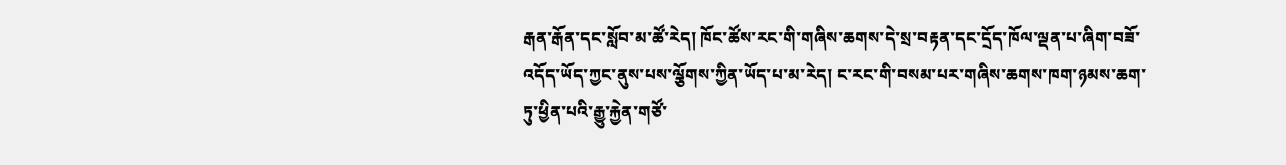རྒན་རྒོན་དང་སློབ་མ་ཚོ་རེད། ཁོང་ཚོས་རང་གི་གཞིས་ཆགས་དེ་སྲ་བརྟན་དང་དྲོད་ཁོལ་ལྡན་པ་ཞིག་བཟོ་འདོད་ཡོད་ཀྱང་ནུས་པས་ལྕོགས་ཀྱིན་ཡོད་པ་མ་རེད། ང་རང་གི་བསམ་པར་གཞིས་ཆགས་ཁག་ཉམས་ཆག་ཏུ་ཕྱིན་པའི་རྒྱུ་རྐྱེན་གཙོ་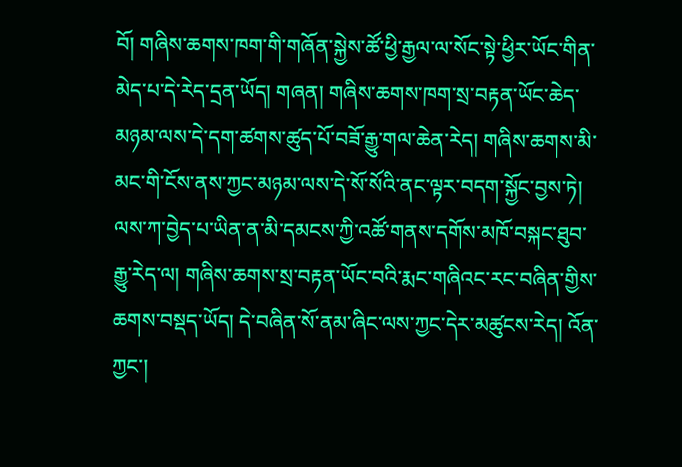བོ། གཞིས་ཆགས་ཁག་གི་གཞོན་སྐྱེས་ཚོ་ཕྱི་རྒྱལ་ལ་སོང་སྟེ་ཕྱིར་ཡོང་གིན་མེད་པ་དེ་རེད་དྲན་ཡོད། གཞན། གཞིས་ཆགས་ཁག་སྲ་བརྟན་ཡོང་ཆེད་མཉམ་ལས་དེ་དག་ཚགས་ཚུད་པོ་བཟོ་རྒྱུ་གལ་ཆེན་རེད། གཞིས་ཆགས་མི་མང་གི་ངོས་ནས་ཀྱང་མཉམ་ལས་དེ་སོ་སོའི་ནང་ལྟར་བདག་སྐྱོང་བྱས་ཏེ། ལས་ཀ་བྱེད་པ་ཡིན་ན་མི་དམངས་ཀྱི་འཚོ་གནས་དགོས་མཁོ་བསྐང་ཐུབ་རྒྱུ་རེད་ལ། གཞིས་ཆགས་སྲ་བརྟན་ཡོང་བའི་རྨང་གཞིའང་རང་བཞིན་གྱིས་ཆགས་བསྡད་ཡོད། དེ་བཞིན་སོ་ནམ་ཞིང་ལས་ཀྱང་དེར་མཚུངས་རེད། འོན་ཀྱང་།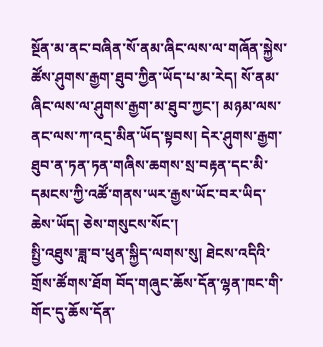སྔོན་མ་ནང་བཞིན་སོ་ནམ་ཞིང་ལས་ལ་གཞོན་སྐྱེས་ཚོས་ཤུགས་རྒྱག་ཐུབ་ཀྱིན་ཡོད་པ་མ་རེད། སོ་ནམ་ཞིང་ལས་ལ་ཤུགས་རྒྱག་མ་ཐུབ་ཀྱང་། མཉམ་ལས་ནང་ལས་ཀ་འདྲ་མིན་ཡོད་སྟབས། དེར་ཤུགས་རྒྱག་ཐུབ་ན་ཏན་ཏན་གཞིས་ཆགས་སྲ་བརྟན་དང་མི་དམངས་ཀྱི་འཚོ་གནས་ཡར་རྒྱས་ཡོང་བར་ཡིད་ཆེས་ཡོད། ཅེས་གསུངས་སོང་།
སྤྱི་འཐུས་ཟླ་བ་ཕུན་སྐྱིད་ལགས་སུ། ཐེངས་འདིའི་གྲོས་ཚོགས་ཐོག བོད་གཞུང་ཆོས་དོན་ལྷན་ཁང་གི་གོང་དུ་ཆོས་དོན་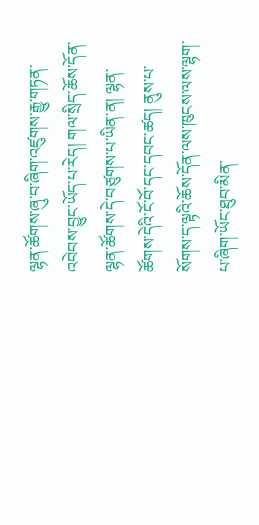ལྷན་ཚོགས་ཞུ་བ་ཞིག་འཛུགས་རྒྱུ་གཏན་འབེབས་བྱུང་ཡོད་པ་རེད། གལ་སྲིད་ཆོས་དོན་ལྷན་ཚོགས་དེ་བཙུགས་པ་ཡིན་ན། ལྷན་ཚོགས་དེའི་ངོ་བོ་དང་དབང་ཚད། ནུས་པ་སོགས་ད་ལྟའི་ཆོས་དོན་ལས་ཁུངས་ལས་ལྷག་པ་ཞིག་ཡོང་ཐུབ་མིན་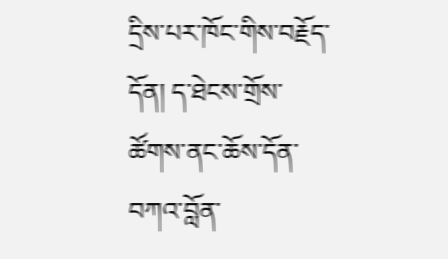དྲིས་པར་ཁོང་གིས་བརྗོད་དོན། ད་ཐེངས་གྲོས་ཚོགས་ནང་ཆོས་དོན་བཀའ་བློན་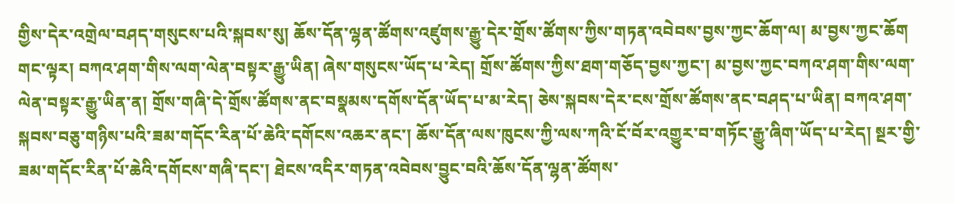གྱིས་དེར་འགྲེལ་བཤད་གསུངས་པའི་སྐབས་སུ། ཆོས་དོན་ལྷན་ཚོགས་འཛུགས་རྒྱུ་དེར་གྲོས་ཚོགས་ཀྱིས་གཏན་འབེབས་བྱས་ཀྱང་ཆོག་ལ། མ་བྱས་ཀྱང་ཆོག གང་ལྟར། བཀའ་ཤག་གིས་ལག་ལེན་བསྟར་རྒྱུ་ཡིན། ཞེས་གསུངས་ཡོད་པ་རེད། གྲོས་ཚོགས་ཀྱིས་ཐག་གཅོད་བྱས་ཀྱང་། མ་བྱས་ཀྱང་བཀའ་ཤག་གིས་ལག་ལེན་བསྟར་རྒྱུ་ཡིན་ན། གྲོས་གཞི་དེ་གྲོས་ཚོགས་ནང་བསྣམས་དགོས་དོན་ཡོད་པ་མ་རེད། ཅེས་སྐབས་དེར་ངས་གྲོས་ཚོགས་ནང་བཤད་པ་ཡིན། བཀའ་ཤག་སྐབས་བཅུ་གཉིས་པའི་ཟམ་གདོང་རིན་པོ་ཆེའི་དགོངས་འཆར་ནང་། ཆོས་དོན་ལས་ཁུངས་ཀྱི་ལས་ཀའི་ངོ་བོར་འགྱུར་བ་གཏོང་རྒྱུ་ཞིག་ཡོད་པ་རེད། སྔར་གྱི་ཟམ་གདོང་རིན་པོ་ཆེའི་དགོངས་གཞི་དང་། ཐེངས་འདིར་གཏན་འབེབས་བྱུང་བའི་ཆོས་དོན་ལྷན་ཚོགས་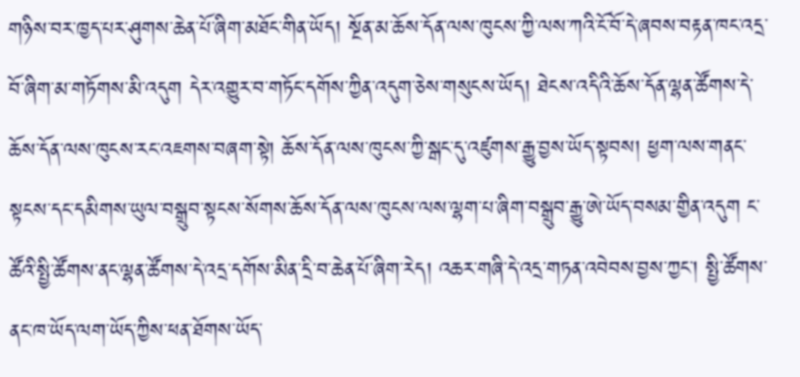གཉིས་བར་ཁྱད་པར་ཤུགས་ཆེན་པོ་ཞིག་མཐོང་གིན་ཡོད། སྔོན་མ་ཆོས་དོན་ལས་ཁུངས་ཀྱི་ལས་ཀའི་ངོ་བོ་དེ་ཞབས་བརྟན་ཁང་འདྲ་བོ་ཞིག་མ་གཏོགས་མི་འདུག དེར་འགྱུར་བ་གཏོང་དགོས་ཀྱིན་འདུག་ཅེས་གསུངས་ཡོད། ཐེངས་འདིའི་ཆོས་དོན་ལྷན་ཚོགས་དེ་ཆོས་དོན་ལས་ཁུངས་རང་འཇགས་བཞག་སྟེ། ཆོས་དོན་ལས་ཁུངས་ཀྱི་སྒང་དུ་འཛུགས་རྒྱུ་བྱས་ཡོད་སྟབས། ཕྱག་ལས་གནང་སྟངས་དང་དམིགས་ཡུལ་བསྒྲུབ་སྟངས་སོགས་ཆོས་དོན་ལས་ཁུངས་ལས་ལྷག་པ་ཞིག་བསྒྲུབ་རྒྱུ་ཨེ་ཡོད་བསམ་གྱིན་འདུག ང་ཚོའི་སྤྱི་ཚོགས་ནང་ལྷན་ཚོགས་དེ་འདྲ་དགོས་མིན་དྲི་བ་ཆེན་པོ་ཞིག་རེད། འཆར་གཞི་དེ་འདྲ་གཏན་འབེབས་བྱས་ཀྱང་། སྤྱི་ཚོགས་ནང་ཁ་ཡོད་ལག་ཡོད་ཀྱིས་ཕན་ཐོགས་ཡོད་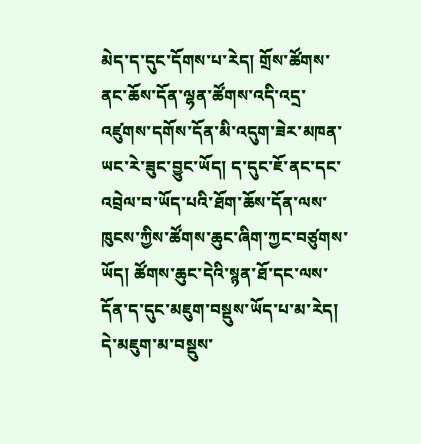མེད་ད་དུང་དོགས་པ་རེད། གྲོས་ཚོགས་ནང་ཆོས་དོན་ལྷན་ཚོགས་འདི་འདྲ་འཛུགས་དགོས་དོན་མི་འདུག་ཟེར་མཁན་ཡང་རེ་ཟུང་བྱུང་ཡོད། ད་དུང་ཇོ་ནང་དང་འབྲེལ་བ་ཡོད་པའི་ཐོག་ཆོས་དོན་ལས་ཁུངས་ཀྱིས་ཚོགས་ཆུང་ཞིག་ཀྱང་བཙུགས་ཡོད། ཚོགས་ཆུང་དེའི་སྙན་ཐོ་དང་ལས་དོན་ད་དུང་མཇུག་བསྡུས་ཡོད་པ་མ་རེད། དེ་མཇུག་མ་བསྡུས་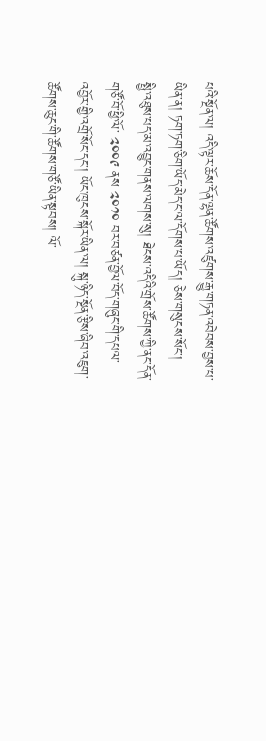པའི་སྔོན་ལ། འདི་ལྟར་ཆོས་དོན་ལྷན་ཚོགས་འཛུགས་རྒྱུ་གཏན་འབེབས་བྱས་པ་ཡིན་ན། ཏག་ཏག་ཅིག་ཡོད་མེད་ང་ལ་དོགས་པ་ཡོད། ཅེས་གསུངས་སོང་།
སྤྱི་འཐུས་པད་མ་འབྱུང་གནས་ལགས་སུ། ཐེངས་འདིའི་གྲོས་ཚོགས་ཀྱི་ནང་དོན་གཙོ་བོ་ཕྱི་ལོ་ ༢༠༠༩ ནས ༢༠༡༠ བར་བཙན་བྱོལ་བོད་གཞུང་གི་དཔལ་འབྱོར་གྱི་འགྲོ་སོང་དང་། ཡོང་ཁུངས་སྐོར་ཡིན་ལ། སྐུ་ཉིད་སྔོན་རྩིས་ཞིབ་འཇུག་ཚོགས་ཆུང་གི་ཚོགས་གཙོ་ཡིན་སྟབས། ལོ་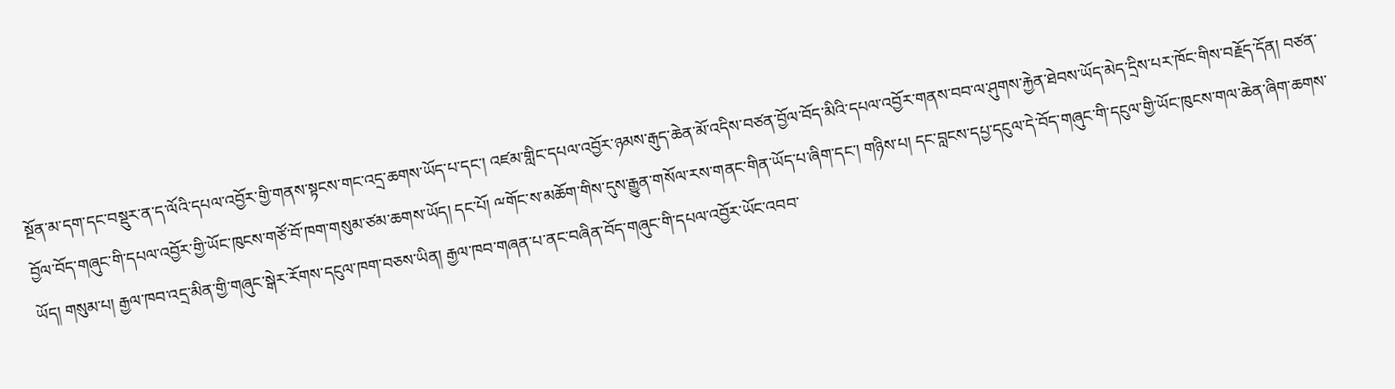སྔོན་མ་དག་དང་བསྡུར་ན་ད་ལོའི་དཔལ་འབྱོར་གྱི་གནས་སྟངས་གང་འདྲ་ཆགས་ཡོད་པ་དང་། འཛམ་གླིང་དཔལ་འབྱོར་ཉམས་རྒུད་ཆེན་མོ་འདིས་བཙན་བྱོལ་བོད་མིའི་དཔལ་འབྱོར་གནས་བབ་ལ་ཤུགས་རྐྱེན་ཐེབས་ཡོད་མེད་དྲིས་པར་ཁོང་གིས་བརྗོད་དོན། བཙན་བྱོལ་བོད་གཞུང་གི་དཔལ་འབྱོར་གྱི་ཡོང་ཁུངས་གཙོ་བོ་ཁག་གསུམ་ཙམ་ཆགས་ཡོད། དང་པོ། ྋགོང་ས་མཆོག་གིས་དུས་རྒྱུན་གསོལ་རས་གནང་གིན་ཡོད་པ་ཞིག་དང་། གཉིས་པ། དང་བླངས་དཔྱ་དངུལ་དེ་བོད་གཞུང་གི་དངུལ་གྱི་ཡོང་ཁུངས་གལ་ཆེན་ཞིག་ཆགས་ཡོད། གསུམ་པ། རྒྱལ་ཁབ་འདྲ་མིན་གྱི་གཞུང་སྒེར་རོགས་དངུལ་ཁག་བཅས་ཡིན། རྒྱལ་ཁབ་གཞན་པ་ནང་བཞིན་བོད་གཞུང་གི་དཔལ་འབྱོར་ཡོང་འབབ་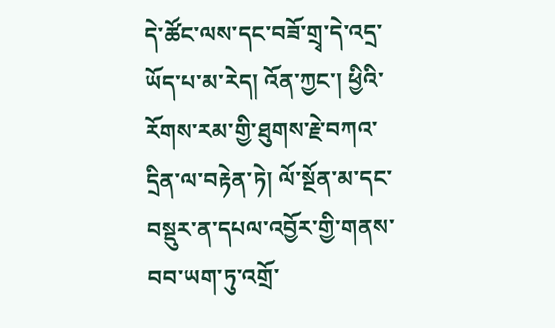དེ་ཚོང་ལས་དང་བཟོ་གྲྭ་དེ་འདྲ་ཡོད་པ་མ་རེད། འོན་ཀྱང་། ཕྱིའི་རོགས་རམ་གྱི་ཐུགས་རྗེ་བཀའ་དྲིན་ལ་བརྟེན་ཏེ། ལོ་སྔོན་མ་དང་བསྡུར་ན་དཔལ་འབྱོར་གྱི་གནས་བབ་ཡག་ཏུ་འགྲོ་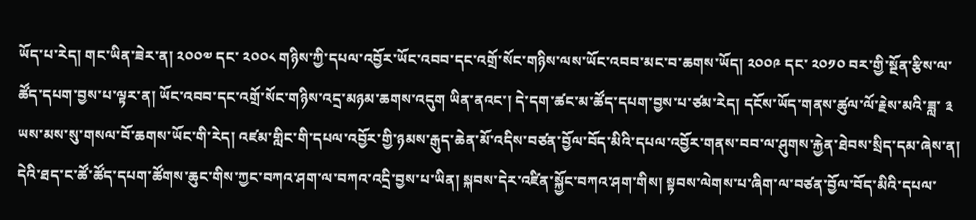ཡོད་པ་རེད། གང་ཡིན་ཟེར་ན། ༢༠༠༧ དང་ ༢༠༠༨ གཉིས་ཀྱི་དཔལ་འབྱོར་ཡོང་འབབ་དང་འགྲོ་སོང་གཉིས་ལས་ཡོང་འབབ་མང་བ་ཆགས་ཡོད། ༢༠༠༩ དང་ ༢༠༡༠ བར་གྱི་སྔོན་རྩིས་ལ་ཚོད་དཔག་བྱས་པ་ལྟར་ན། ཡོང་འབབ་དང་འགྲོ་སོང་གཉིས་འདྲ་མཉམ་ཆགས་འདུག ཡིན་ནའང་། དེ་དག་ཚང་མ་ཚོད་དཔག་བྱས་པ་ཙམ་རེད། དངོས་ཡོད་གནས་ཚུལ་ལོ་རྗེས་མའི་ཟླ་ ༣ ཡས་མས་སུ་གསལ་བོ་ཆགས་ཡོང་གི་རེད། འཛམ་གླིང་གི་དཔལ་འབྱོར་གྱི་ཉམས་རྒུད་ཆེན་མོ་འདིས་བཙན་བྱོལ་བོད་མིའི་དཔལ་འབྱོར་གནས་བབ་ལ་ཤུགས་རྐྱེན་ཐེབས་སྲིད་དམ་ཞེས་ན། དེའི་ཐད་ང་ཚོ་ཚོད་དཔག་ཚོགས་ཆུང་གིས་ཀྱང་བཀའ་ཤག་ལ་བཀའ་འདྲི་བྱས་པ་ཡིན། སྐབས་དེར་འཛིན་སྐྱོང་བཀའ་ཤག་གིས། སྟབས་ལེགས་པ་ཞིག་ལ་བཙན་བྱོལ་བོད་མིའི་དཔལ་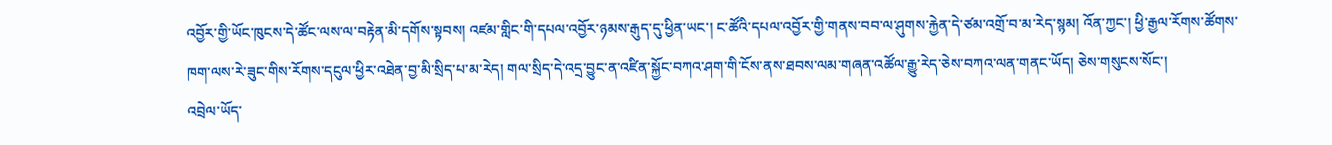འབྱོར་གྱི་ཡོང་ཁུངས་དེ་ཚོང་ལས་ལ་བརྟེན་མི་དགོས་སྟབས། འཛམ་གླིང་གི་དཔལ་འབྱོར་ཉམས་རྒུད་དུ་ཕྱིན་ཡང་། ང་ཚོའི་དཔལ་འབྱོར་གྱི་གནས་བབ་ལ་ཤུགས་རྐྱེན་དེ་ཙམ་འགྲོ་བ་མ་རེད་སྙམ། འོན་ཀྱང་། ཕྱི་རྒྱལ་རོགས་ཚོགས་ཁག་ལས་རེ་ཟུང་གིས་རོགས་དངུལ་ཕྱིར་འཐེན་བྱ་མི་སྲིད་པ་མ་རེད། གལ་སྲིད་དེ་འདྲ་བྱུང་ན་འཛིན་སྐྱོང་བཀའ་ཤག་གི་ངོས་ནས་ཐབས་ལམ་གཞན་འཚོལ་རྒྱུ་རེད་ཅེས་བཀའ་ལན་གནང་ཡོད། ཅེས་གསུངས་སོང་།
འབྲེལ་ཡོད་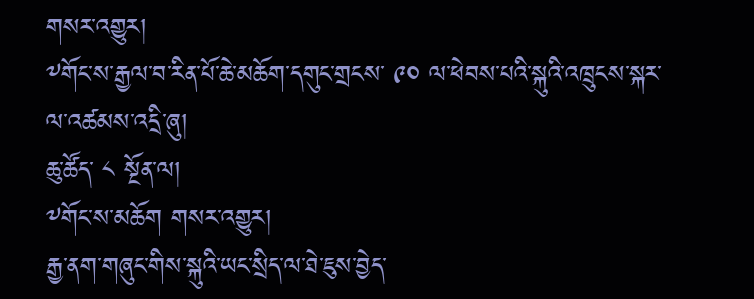གསར་འགྱུར།
༸གོང་ས་རྒྱལ་བ་རིན་པོ་ཆེ་མཆོག་དགུང་གྲངས་ ༩༠ ལ་ཕེབས་པའི་སྐུའི་འཁྲུངས་སྐར་ལ་འཚམས་འདྲི་ཞུ།
ཆུ་ཚོད་ ༨ སྔོན་ལ།
༸གོང་ས་མཆོག གསར་འགྱུར།
རྒྱ་ནག་གཞུང་གིས་སྐུའི་ཡང་སྲིད་ལ་ཐེ་ཇུས་བྱེད་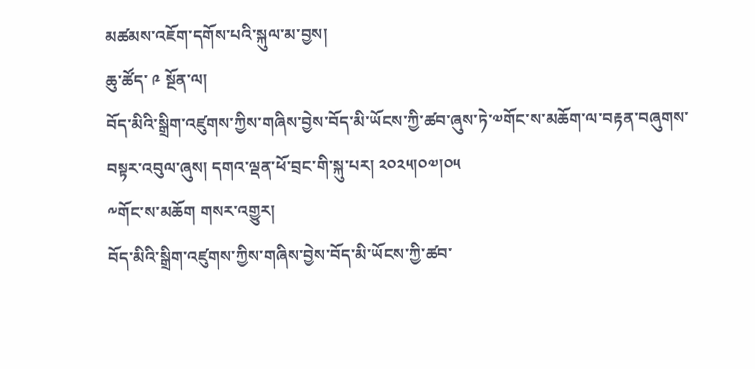མཚམས་འཇོག་དགོས་པའི་སྐུལ་མ་བྱས།
ཆུ་ཚོད་ ༩ སྔོན་ལ།
བོད་མིའི་སྒྲིག་འཛུགས་ཀྱིས་གཞིས་བྱེས་བོད་མི་ཡོངས་ཀྱི་ཚབ་ཞུས་ཏེ་༧གོང་ས་མཆོག་ལ་བརྟན་བཞུགས་བསྟར་འབུལ་ཞུས། དགའ་ལྡན་ཕོ་བྲང་གི་སྐུ་པར། ༢༠༢༥།༠༧།༠༥
༸གོང་ས་མཆོག གསར་འགྱུར།
བོད་མིའི་སྒྲིག་འཛུགས་ཀྱིས་གཞིས་བྱེས་བོད་མི་ཡོངས་ཀྱི་ཚབ་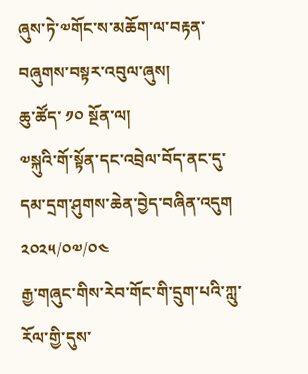ཞུས་ཏེ་༧གོང་ས་མཆོག་ལ་བརྟན་བཞུགས་བསྟར་འབུལ་ཞུས།
ཆུ་ཚོད་ ༡༠ སྔོན་ལ།
༧སྐུའི་གོ་སྟོན་དང་འབྲེལ་བོད་ནང་དུ་དམ་དྲག་ཤུགས་ཆེན་བྱེད་བཞིན་འདུག
༢༠༢༥/༠༧/༠༤
རྒྱ་གཞུང་གིས་རེབ་གོང་གི་དྲུག་པའི་ཀླུ་རོལ་གྱི་དུས་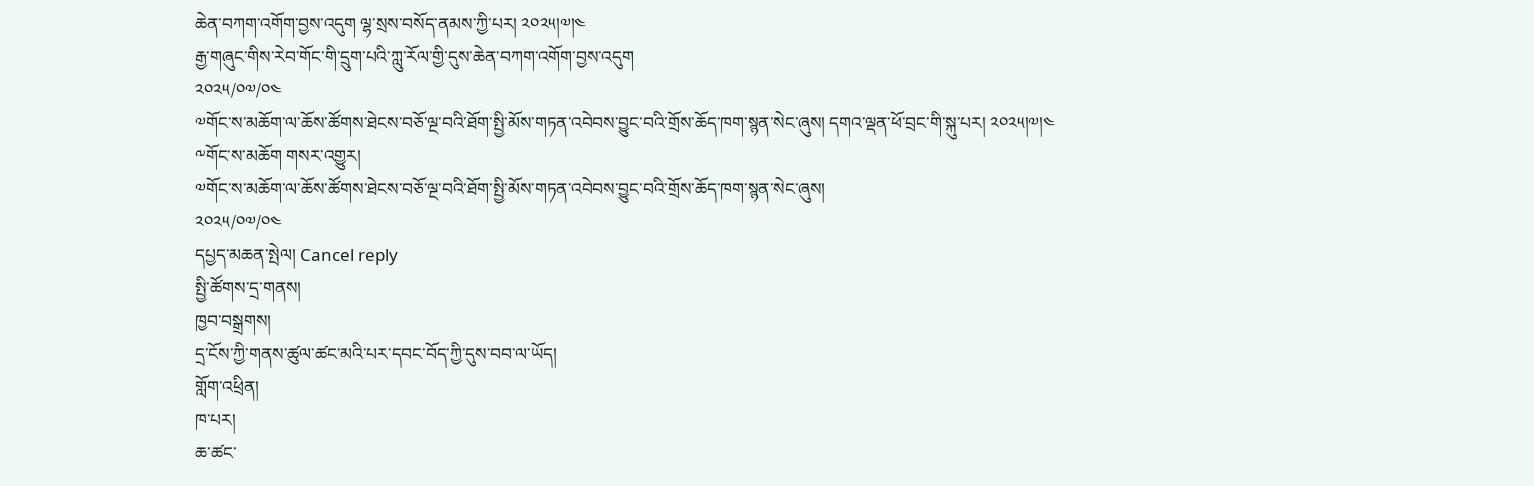ཆེན་བཀག་འགོག་བྱས་འདུག ལྷ་སྲས་བསོད་ནམས་ཀྱི་པར། ༢༠༢༥།༧།༤
རྒྱ་གཞུང་གིས་རེབ་གོང་གི་དྲུག་པའི་ཀླུ་རོལ་གྱི་དུས་ཆེན་བཀག་འགོག་བྱས་འདུག
༢༠༢༥/༠༧/༠༤
༧གོང་ས་མཆོག་ལ་ཆོས་ཚོགས་ཐེངས་བཅོ་ལྔ་བའི་ཐོག་སྤྱི་མོས་གཏན་འབེབས་བྱུང་བའི་གྲོས་ཆོད་ཁག་སྙན་སེང་ཞུས། དགའ་ལྡན་ཕོ་བྲང་གི་སྐུ་པར། ༢༠༢༥།༧།༤
༸གོང་ས་མཆོག གསར་འགྱུར།
༧གོང་ས་མཆོག་ལ་ཆོས་ཚོགས་ཐེངས་བཅོ་ལྔ་བའི་ཐོག་སྤྱི་མོས་གཏན་འབེབས་བྱུང་བའི་གྲོས་ཆོད་ཁག་སྙན་སེང་ཞུས།
༢༠༢༥/༠༧/༠༤
དཔྱད་མཆན་སྤེལ། Cancel reply
སྤྱི་ཚོགས་དྲ་གནས།
ཁྱབ་བསྒྲགས།
དྲ་ངོས་ཀྱི་གནས་ཚུལ་ཚང་མའི་པར་དབང་བོད་ཀྱི་དུས་བབ་ལ་ཡོད།
གློག་འཕྲིན།
ཁ་པར།
ཆ་ཚང་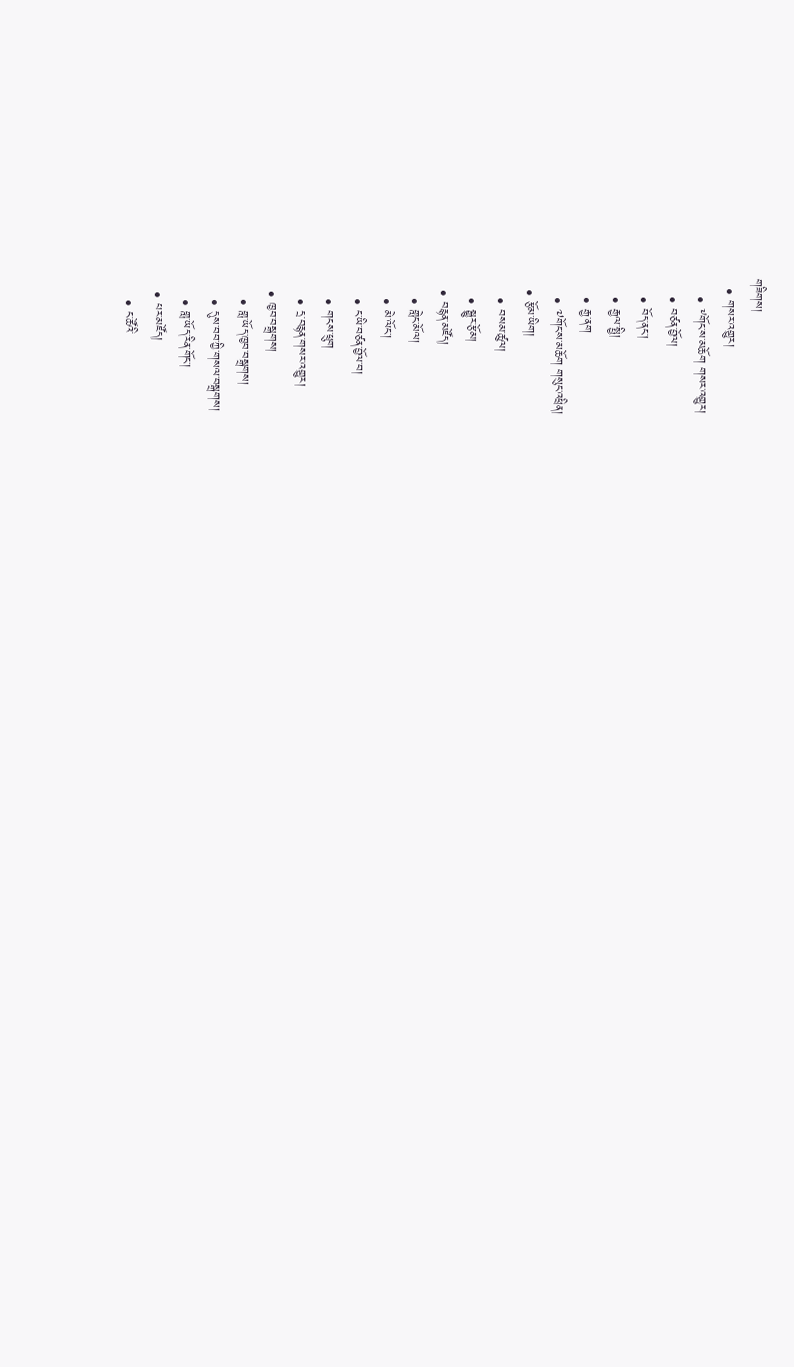གཟིགས།
  • གསར་འགྱུར།
    • ༸གོང་ས་མཆོག གསར་འགྱུར།
    • བཙན་བྱོལ།
    • བོད་ནང་།
    • རྒྱལ་སྤྱི།
    • རྒྱ་ནག
    • ༧གོང་ས་མཆོག གསུང་འཕྲིན།
  • རྩོམ་ཡིག།
    • བསམ་ཚུལ།
    • སྒྱུར་རྩོམ།
  • བརྙན་མཛོད།
    • གླེང་མོལ།
    • མེ་ལོང་།
    • ང་ཡི་བཙན་བྱོལ་བ།
    • གངས་ཕྲུག
    • དྲ་བརྙན་གསར་འགྱུར།
  • ཁྱབ་བསྒྲགས།
    • གླ་ཡོད་ཁྱབ་བསྒྲགས།
    • དུས་བབ་ཀྱི་གསལ་བསྒྲགས།
    • གླ་ཡོད་རིན་གོང་།
  • པར་མཛོད།
    • ང་ཚོའི་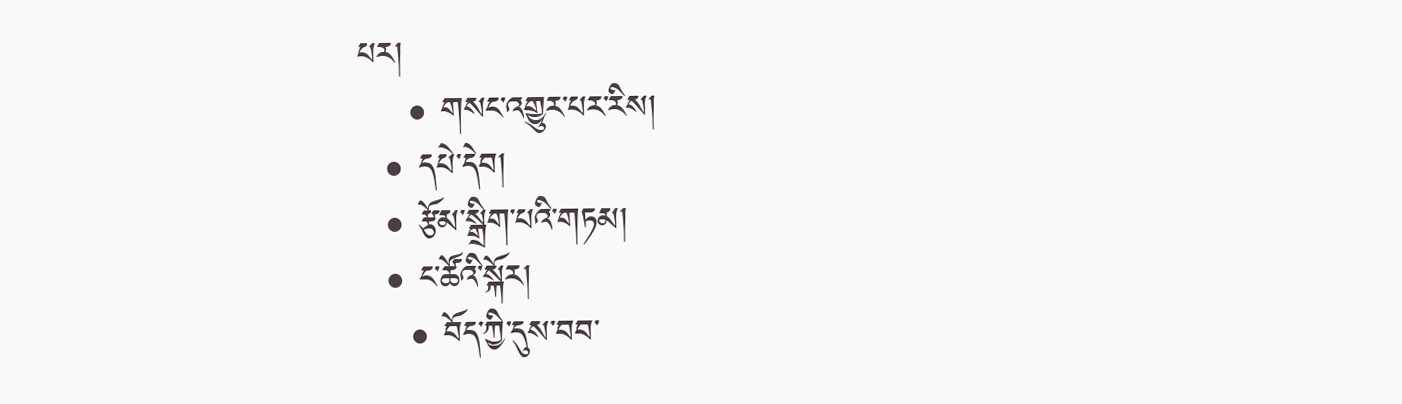པར།
    • གསང་འགྱུར་པར་རིས།
  • དཔེ་དེབ།
  • རྩོམ་སྒྲིག་པའི་གཏམ།
  • ང་ཚོའི་སྐོར།
    • བོད་ཀྱི་དུས་བབ་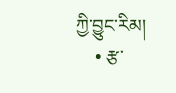ཀྱི་བྱུང་རིམ།
    • རྩ་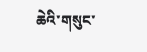ཆེའི་གསུང་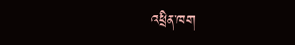འཕྲིན་ཁག